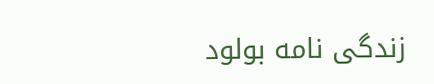زندگی نامه بولود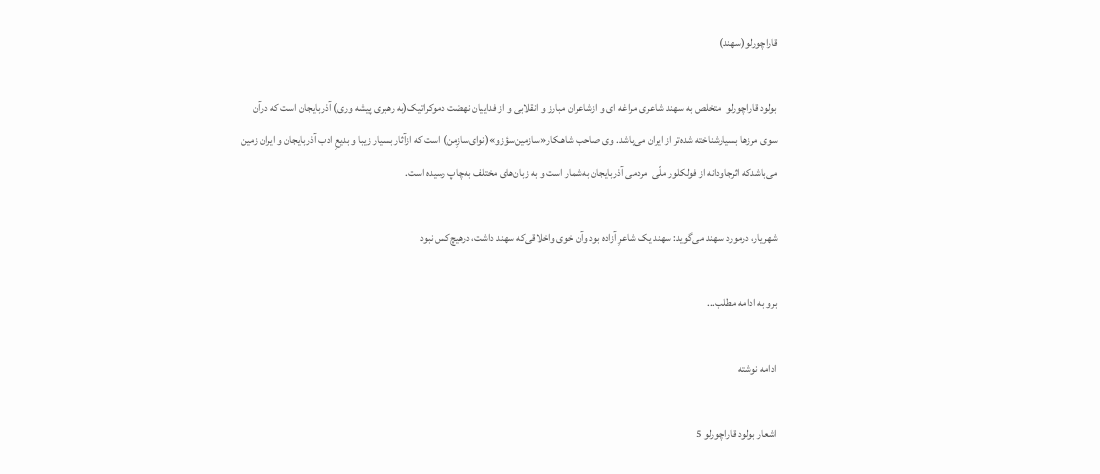قاراچورلو(سهند)

بولود قاراچورلو  متخلص به سهند شاعری مراغه ای و ازشاعران ‌مبارز و انقلابی‌ و از فداییان ‌نهضت‌ دموکراتیک(به رهبری پیشه وری) آذربایجان است ‌که‌ درآن‌ سوی ‌مرزها ‌بسیار‌شناخته ‌شده‌تر ‌از ایران‌ می‌باشد. وی‌ صاحب‌ شاهـکار«سازمین‌سؤزو»(نوای‌سازِمن) است‌ که ‌ازآثار‌ بسیار ‌زیبا ‌و بدیعِ ‌ادب ‌‌آذربایجان‌ و ایران ‌زمین‌ می‌باشد‌که‌ اثرجاودانه‌ از فولکلور‌ ملّی‌  مردمی‌ آذربایجان‌ به‌شمار است‌ و به‌ زبان‌های‌ مختلف‌ به‌چاپ‌ رسیده ‌است.

شهریار، درمورد سهند‌ می‌گوید: سهند ‌یک‌ شاعرِ‌ آزاده ‌بود ‌وآن‌ خوی ‌واخلاقی‌که سهند‌ داشت، درهیچ‌کس ‌نبود

برو به ادامه مطلب...

ادامه نوشته

اشعار بولود قاراچورلو 5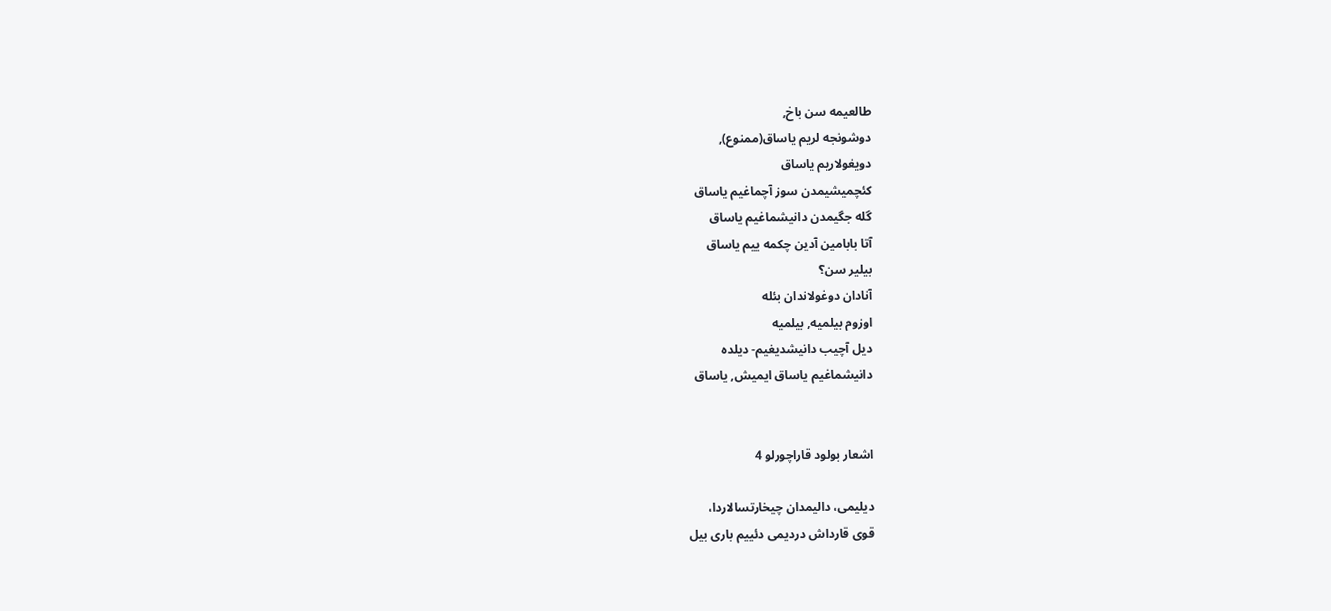طالعیمه سن باخ,
دوشونجه لریم یاساق(ممنوع),
دویغولاریم یاساق
کئچمیشیمدن سوز آچماغیم یاساق
گله جگیمدن دانیشماغیم یاساق
آتا بابامین آدین چکمه ییم یاساق
بیلیر سن؟
آنادان دوغولاندان بئله
اوزوم بیلمیه, بیلمیه
دیل آچیب دانیشدیغیم- دیلده
دانیشماغیم یاساق ایمیش, یاساق


اشعار بولود قاراچورلو 4

دیلیمی، دالیمدان چیخارتسالاردا،
قوی قارداش دردیمی دئییم باری بیل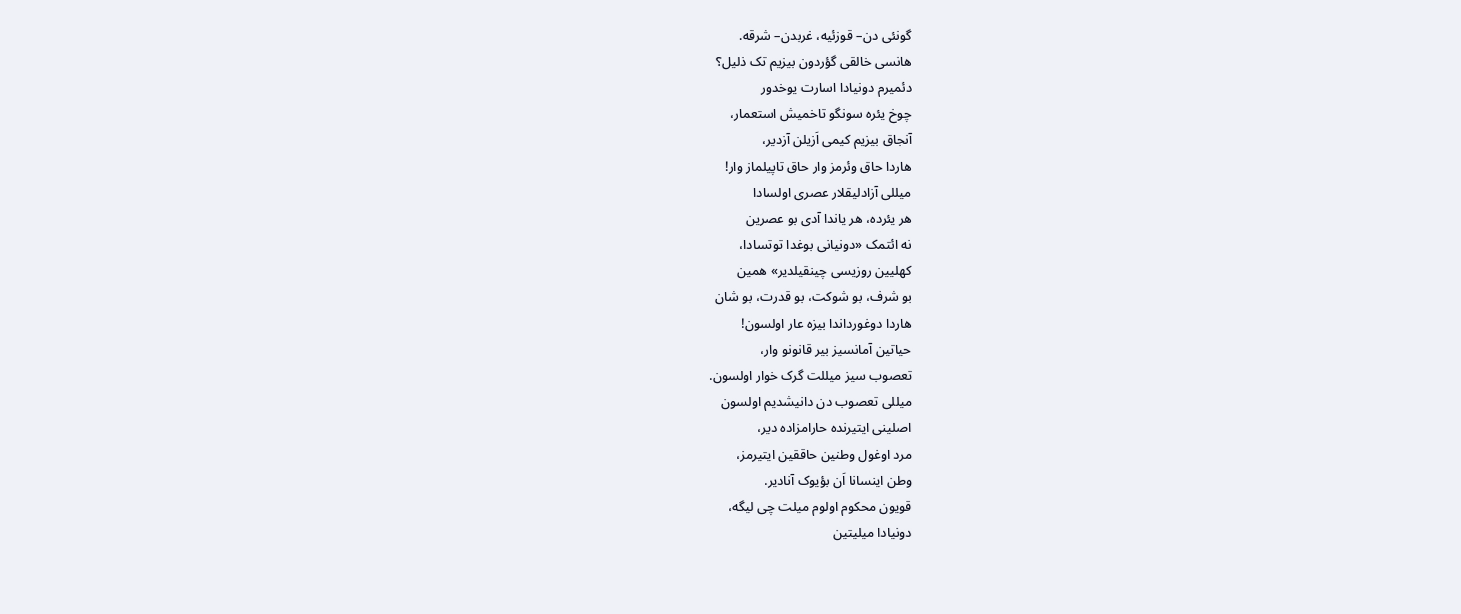گونئی دن– قوزئیه، غربدن– شرقه.
هانسی خالقی گؤردون بیزیم تک ذلیل؟
دئمیرم دونیادا اسارت یوخدور
چوخ یئره سونگو تاخمیش استعمار،
آنجاق بیزیم کیمی اَزیلن آزدیر،
هاردا حاق وئرمز وار حاق تاپیلماز وار!
میللی آزادلیقلار عصری اولسادا
هر یئرده، هر یاندا آدی بو عصرین
نه ائتمک «دونیانی بوغدا توتسادا،
کهلیین روزیسی چینقیلدیر» همین
بو شرف، بو شوکت، بو قدرت، بو شان
هاردا دوغورداندا بیزه عار اولسون!
حیاتین آمانسیز بیر قانونو وار،
تعصوب سیز میللت گرک خوار اولسون.
میللی تعصوب دن دانیشدیم اولسون
اصلینی ایتیرنده حارامزاده دیر،
مرد اوغول وطنین حاققین ایتیرمز،
وطن اینسانا اَن بؤیوک آنادیر.
قویون محکوم اولوم میلت چی لیگه،
دونیادا میلیتین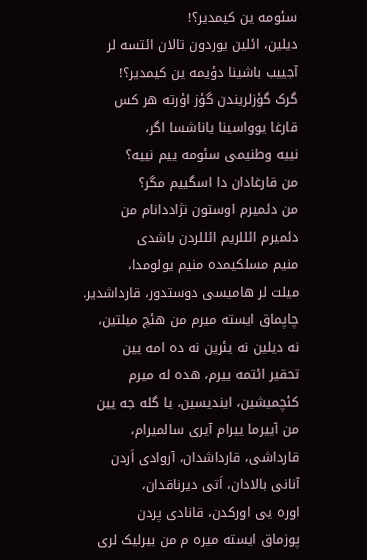سئومه ین کیمدیر؟!
دیلین، ائلین یوردون تالان ائتسه لر
آجییب باشینا دؤیمه ین کیمدیر؟!
گرک گؤزلریندن گؤز اؤرته هر کس
قارغا یوواسینا یاناشسا اگر،
نییه وطنیمی سئومه ییم نییه؟
من قارغادان دا اسگییم مگر؟
من دئمیرم اوستون نژاددانام من
دئمیرم ائللریم ائللردن باشدی
منیم مسلکیمده منیم یولومدا،
میلت لر هامیسی دوستدور، قارداشدیر.
چاپماق ایسته میرم من هئچ میلتین،
نه دیلین نه یئرین نه ده امه یین
تحقیر ائتمه ییرم، هده له میرم
کئچمیشین، ایندیسین، یا گله جه یین
من آییرما ییرام آیری سالمیرام،
قارداشی، قارداشدان، آروادی اَردن
آنانی بالادان، اَتی دیرناقدان،
اوره یی اورکدن، قانادی پردن
پوزماق ایسته میره م من بیرلیک لری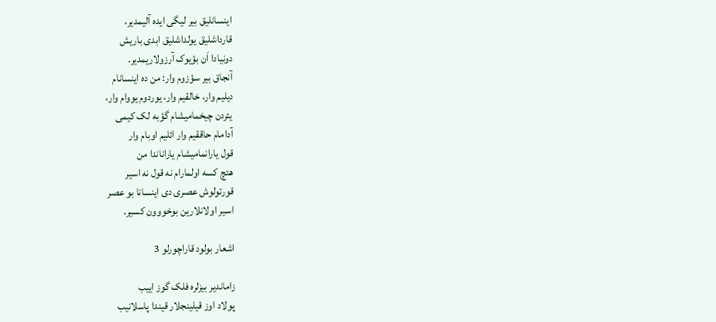اینسانلیق بیر لیگی ایده آلیمدیر،
قارداشلیق یولداشلیق ابدی باریش
دونیادا اَن بؤیوک آرزولاریمدیر.
آنجاق بیر سؤزوم وار: من ده اینسانام
دیلیم وار، خالقیم وار، یوردوم یووام وار،
یئردن چیخمامیشام گؤبه لک کیمی
آدامام حاققیم وار ائلیم اوبام وار
قول یارانمامیشام یاراناندا من
هئچ کسه اولمارام نه قول نه اسیر
قورتولوش عصری دی اینسانا بو عصر
اسیر اولانلارین بوخووون کسیر.

اشعار بولود قاراچورلو 3

زاماندیر بیزلره فلک گوز اییب
پولاد اوز قیلینجلار قیندا پاسلانیب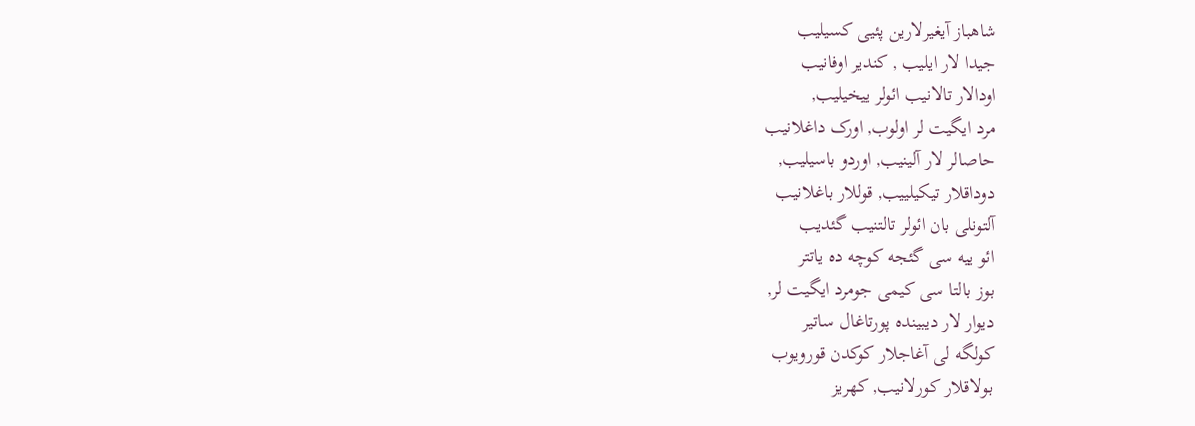شاهباز آیغیرلارین پئیی کسیلیب
جیدا لار ایلیب , کندیر اوفانیب
اودالار تالانیب ائولر ییخیلیب,
مرد ایگیت لر اولوب, اورک داغلانیب
حاصالر لار آلینیب, اوردو باسیلیب,
دوداقلار تیکیلییب, قوللار باغلانیب
آلتونلی بان ائولر تالتنیب گئدیب
ائو ییه سی گئجه کوچه ده یاتتر
بوز بالتا سی کیمی جومرد ایگیت لر,
دیوار لار دیبینده پورتاغال ساتیر
کولگه لی آغاجلار کوکدن قورویوب
بولاقلار کورلانیب, کهریز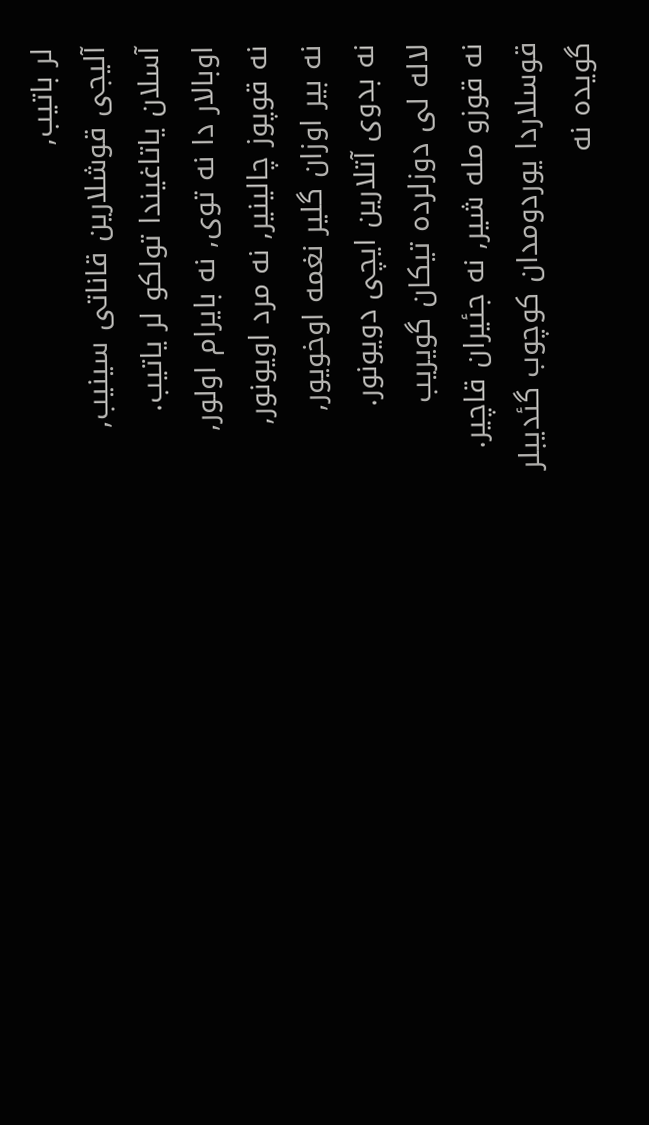لر باتیب,
آلیجی قوشلارین قاناتی سینیب,
آسلان یاتاغیندا تولکو لر یاتیب.
اوبالار دا نه توی, نه بایرام اولور,
نه قوپوز چالینیر, نه مرد اویونور,
نه بیر اوزان گلیر نغمه اوخویور,
نه بدوی آتلارین ایچی دویونور.
لاله لی دوزلرده تیکان گویریب
نه قوزو مله شیر, نه جئیران قاچیر.
قوسلاردا یوردومدان کوچوب گئدیبلر
گویده نه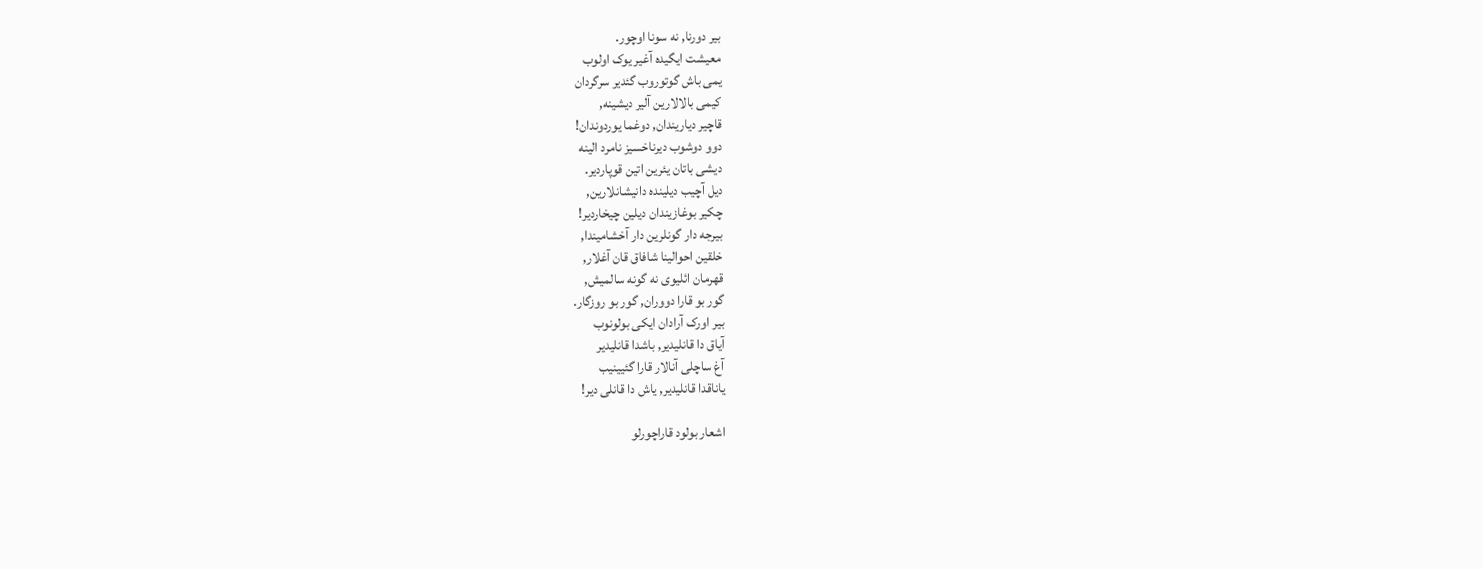بیر دورنا, نه سونا اوچور.
معیشت ایگیده آغیر یوک اولوب
یمی باش گوتوروب گئدیر سرگردان
کیمی بالالارین آلیر دیشینه,
قاچیر دیاریندان, دوغما یوردوندان!
دوو دوشوب دیرناخسیز نامرد الینه
دیشی باتان یئرین اتین قوپاردیر.
دیل آچیب دیلینده دانیشانلارین,
چکیر بوغازیندان دیلین چیخاردیر!
بیرجه دار گونلرین دار آخشامیندا,
خلقین احوالینا شافاق قان آغلار,
قهرمان ائلیوی نه گونه سالمیش,
گور بو قارا دووران, گور بو روزگار.
بیر اورک آرادان ایکی بولونوب
آیاق دا قانلیدیر, باشدا قانلیدیر
آغ ساچلی آنالار قارا گئیینیب
یاناقدا قانلیدیر, یاش دا قانلی دیر!

اشعار بولود قاراچورلو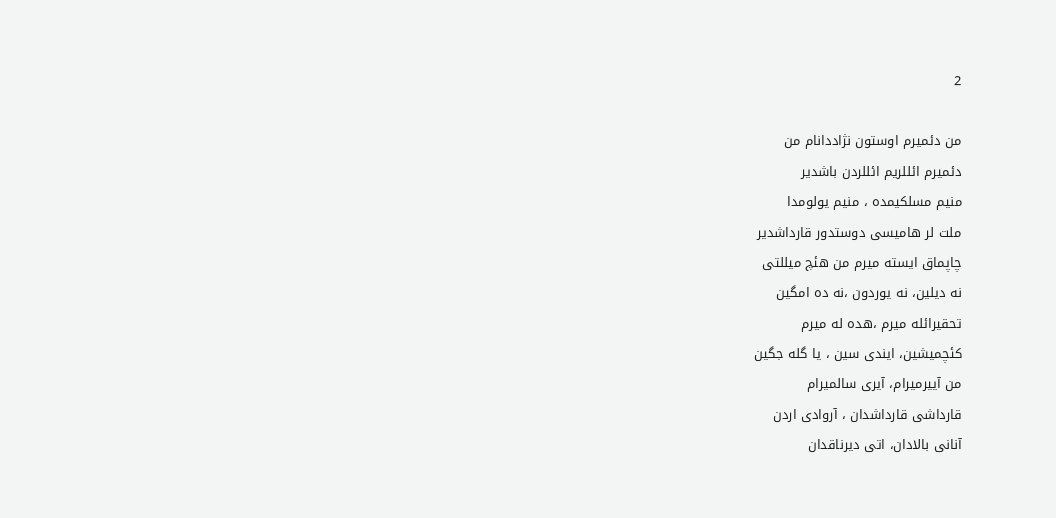2

من دئمیرم اوستون نژاددانام من
دئمیرم ائللریم ائللردن باشدیر
منیم مسلكیمده ، منیم یولومدا
ملت لر هامیسی دوستدور قارداشدیر
چاپماق ایسته میرم من هئچ میللتی
نه دیلین، نه یوردون ،نه ده امگین
تحقیرائله میرم ،هده له میرم
كئچمیشین، ایندی سین ، یا گله جگین
من آییرمیرام، آیری سالمیرام
قارداشی قارداشدان ، آروادی اردن
آنانی بالادان، اتی دیرناقدان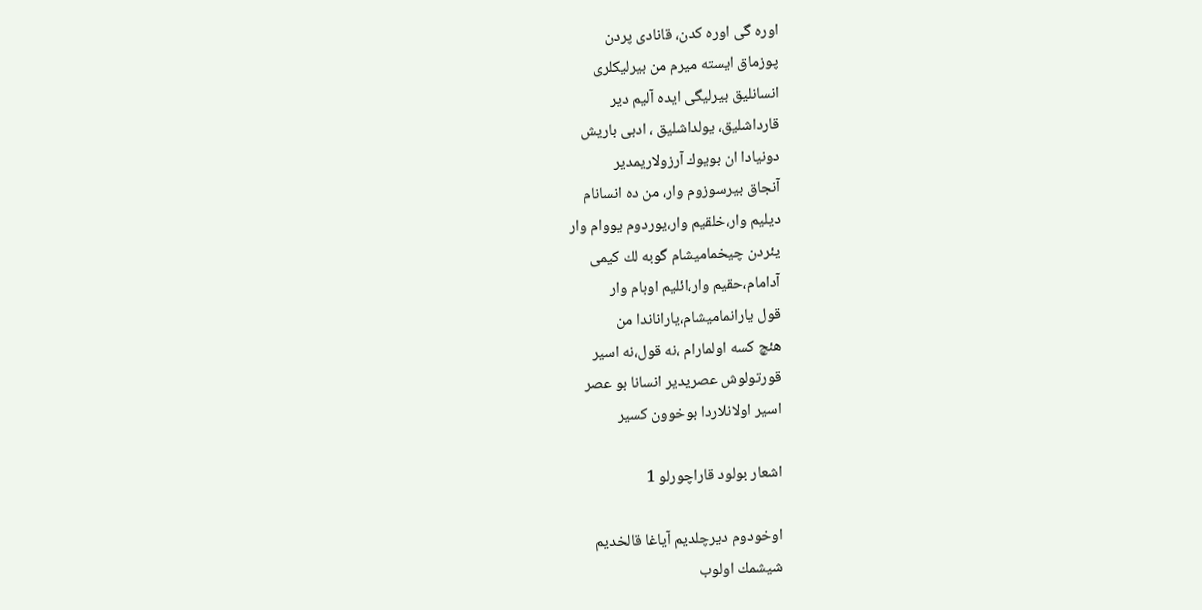اوره گی اوره كدن، قانادی پردن
پوزماق ایسته میرم من بیرلیكلری
انسانلیق بیرلیگی ایده آلیم دیر
قارداشلیق، یولداشلیق ، ادبی باریش
دونیادا ان بویوك آرزولاریمدیر
آنجاق بیرسوزوم وار، من ده انسانام
دیلیم وار،خلقیم وار،یوردوم یووام وار
یئردن چیخمامیشام گوبه لك كیمی
آدامام،حقیم وار،ائلیم اوبام وار
قول یارانمامیشام،یاراناندا من
هئچ كسه اولمارام ،نه قول،نه اسیر
قورتولوش عصریدیر انسانا بو عصر
اسیر اولانلاردا بوخوون كسیر

اشعار بولود قاراچورلو 1

اوخودوم دیرچلدیم آیاغا قالخدیم
شیشمك اولوب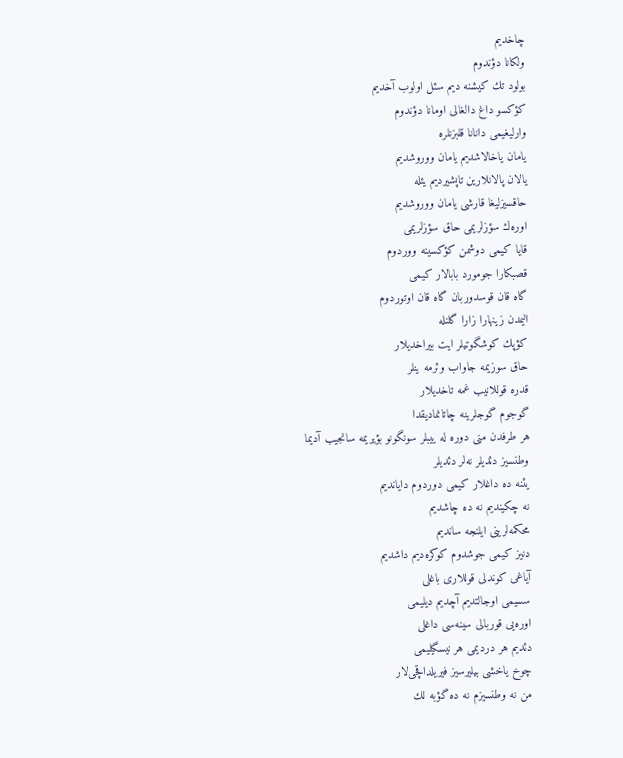چاخدیم
ولكانا دؤندوم
بولود تك كیشنه دیم سئل اولوب آخدیم
كؤكسو داغ دالغالی اومانا دؤندوم
وارلیغیمی دانانا قلبزنلره
یامان یاخالاشدیم یامان ووروشدیم
یالان پالانلارین تاپشیردیم یئله
حاقسیزلیغا قارشی یامان ووروشدیم
اوره‌ك سؤزلریمی حاق سؤزلریمی
قایا كیمی دوشمن كؤكسینه ووردوم
قصبكارا جومورد بابالار كیمی
گاه قان قوسدوربان گاه قان اوتوردوم
الیمدن زینهارا زارا گلنله
كؤپك كوشگوتیلر ایت بیراخدیلار
حاق سوزیمه جاواب وئرمه ینلر
قدره قوللانیب غمه تاخدیلار
گوجوم گوجلرینه چاتانمادیقدا
هر طرفدن منی دوره له ییبلر سونگونو بؤیریمه سانجیب آدیما
وطنسیز دئدیلر نه‌لر دئدیلر
یئنه ‌ده داغلار كیمی دوردوم دایاندیم
نه چكیندیم نه ده چاشدیم
محكمه‌لرینی ایلنجه ساندیم
دنیز كیمی جوشدوم كوكره‌دیم داشدیم
آیاغی كوندلی قوللاری باغلی
سسیمی اوجالتدیم آچدیم دیلیمی
اوره‌یی قوربالی سینه‌سی داغلی
دئدیم هر دردیمی هر نیسگیلیمی
چوخ یاخشی بیلیرسیز فیریلداقچی‌لار
من نه وطنسیزم نه ده گؤبه لك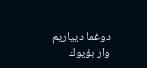دوغما دییاریم وار بؤیوك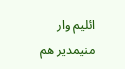ائلیم وار
منیمدیر هم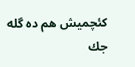كئچمیش هم ده گله جك